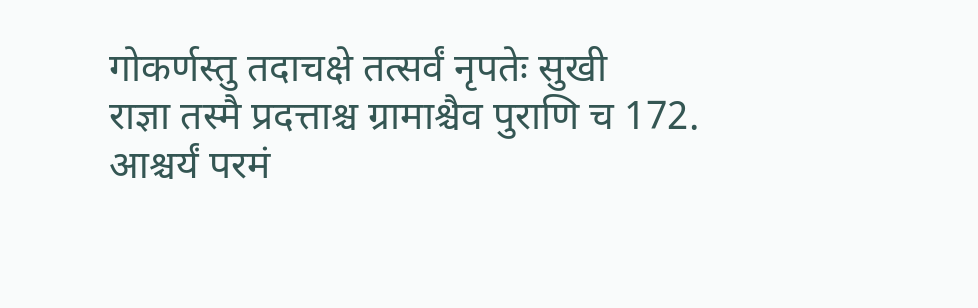गोकर्णस्तु तदाचक्षे तत्सर्वं नृपतेः सुखी
राज्ञा तस्मै प्रदत्ताश्च ग्रामाश्चैव पुराणि च 172.
आश्चर्यं परमं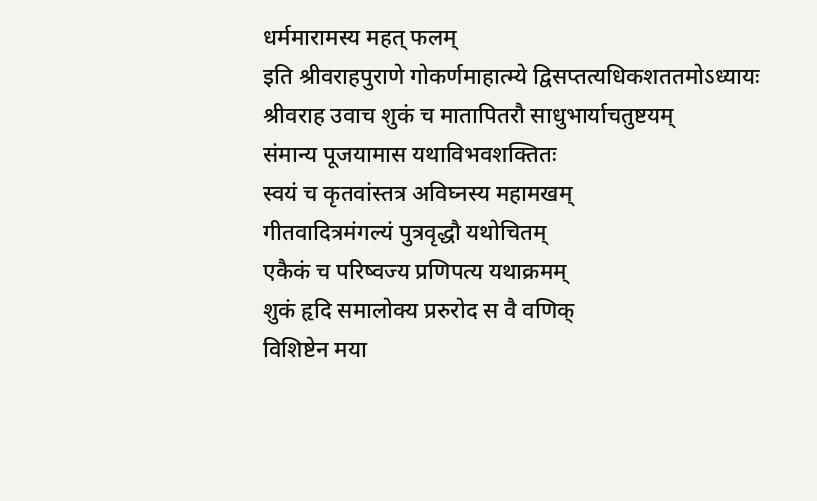धर्ममारामस्य महत् फलम्
इति श्रीवराहपुराणे गोकर्णमाहात्म्ये द्विसप्तत्यधिकशततमोऽध्यायः
श्रीवराह उवाच शुकं च मातापितरौ साधुभार्याचतुष्टयम्
संमान्य पूजयामास यथाविभवशक्तितः
स्वयं च कृतवांस्तत्र अविघ्नस्य महामखम्
गीतवादित्रमंगल्यं पुत्रवृद्धौ यथोचितम्
एकैकं च परिष्वज्य प्रणिपत्य यथाक्रमम्
शुकं हृदि समालोक्य प्ररुरोद स वै वणिक्
विशिष्टेन मया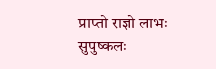प्राप्तो राज्ञो लाभः सुपुष्कलः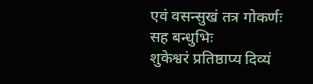एवं वसन्सुखं तत्र गोकर्णः सह बन्धुभिः
शुकेश्वरं प्रतिष्ठाप्य दिव्यं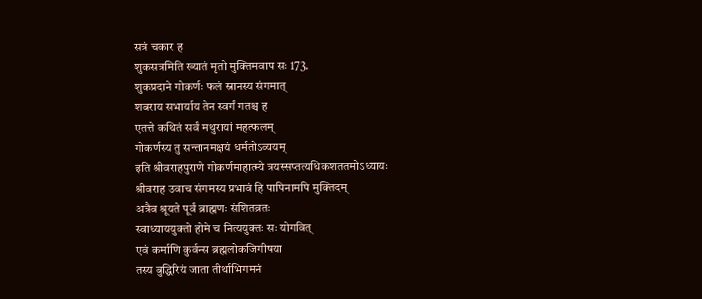सत्रं चकार ह
शुकसत्रमिति ख्यातं मृतो मुक्तिमवाप सः 173.
शुकप्रदाने गोकर्णः फलं स्नानस्य संगमात्
शबराय सभार्याय तेन स्वर्गं गतश्च ह
एतत्ते कथितं सर्वं मथुरायां महत्फलम्
गोकर्णस्य तु सन्तानमक्षयं धर्मतोऽव्ययम्
इति श्रीवराहपुराणे गोकर्णमाहात्म्ये त्रयस्सप्तत्यधिकशततमोऽध्यायः
श्रीवराह उवाच संगमस्य प्रभावं हि पापिनामपि मुक्तिदम्
अत्रैव श्रूयते पूर्वं ब्राह्मणः संशितव्रतः
स्वाध्याययुक्तो होमे च नित्ययुक्तः सः योगवित्
एवं कर्माणि कुर्वन्स ब्रह्मलोकजिगीषया
तस्य बुद्धिरियं जाता तीर्थाभिगमनं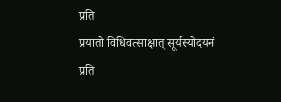प्रति
प्रयातो विधिवत्साक्षात् सूर्यस्योदयनं प्रति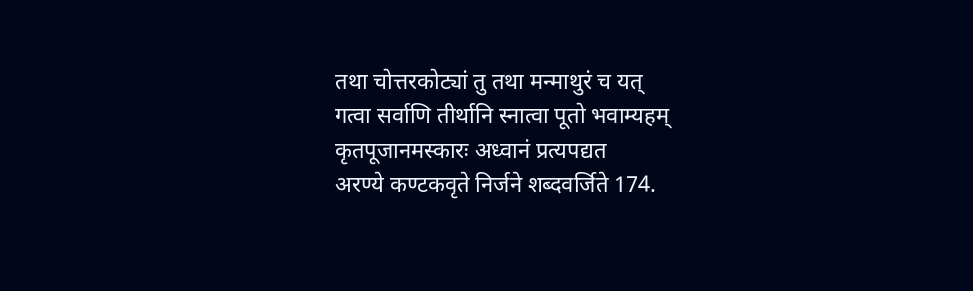तथा चोत्तरकोट्यां तु तथा मन्माथुरं च यत्
गत्वा सर्वाणि तीर्थानि स्नात्वा पूतो भवाम्यहम्
कृतपूजानमस्कारः अध्वानं प्रत्यपद्यत
अरण्ये कण्टकवृते निर्जने शब्दवर्जिते 174.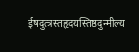ईषदुत्त्रस्तहृदयस्तिष्ठदुन्मील्य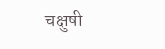चक्षुषी